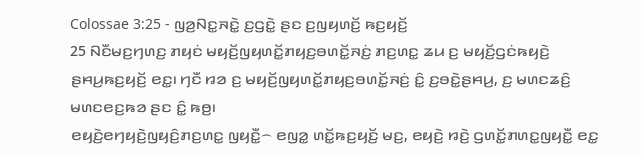Colossae 3:25 - ꤜꤤ꤬ꤡꤢ꤭ꤏꤢꤧ꤭ ꤢ꤬ꤞꤢꤧ꤭ ꤔꤢ ꤢ꤬ꤜꤟꤛꤢꤩ꤬ ꤒꤢ꤬ꤟꤢꤩ꤬
25 ꤡꤢꤪꤗꤢ꤬ꤚꤛꤢ꤬ ꤊꤟꤢꤦ ꤗꤟꤢꤩ꤬ꤜꤟꤛꤢꤩ꤭ꤊꤟꤢ꤬ꤋꤛꤢꤩ꤭ꤏꤢꤦ꤬ ꤊꤢ꤬ꤛꤢ꤭ ꤘꤣ ꤢ꤬ ꤗꤟꤢꤩ꤬ꤞꤢꤦꤒꤟꤢꤧ꤬ ꤔꤌꤣ꤬ꤒꤢ꤬ꤟꤢꤩ꤬ ꤕꤢ꤭꤯ ꤚꤢꤪ ꤙꤤ ꤢ꤬ ꤗꤟꤢꤩ꤬ꤜꤟꤛꤢꤩ꤭ꤊꤟꤢ꤬ꤋꤛꤢꤩ꤭ꤏꤢꤦ꤬ ꤢꤨ꤭ ꤢ꤬ꤋꤢꤧ꤭ꤔꤌꤣ꤬, ꤢ꤬ ꤗꤛꤢꤘꤢꤨ꤬ ꤗꤛꤢꤕꤢ꤬ꤒꤤ ꤔꤢ ꤢꤨ꤭ ꤒꤥ꤬꤯
ꤕꤟꤢꤧ꤬ꤕꤚꤟꤢꤧ꤬ꤜꤟꤢꤨ꤬ꤊꤢ꤬ꤛꤢ꤭ ꤜꤟꤢꤪ꤭꤮ ꤕꤜꤤ꤭ ꤛꤢꤩ꤭ꤒꤢ꤬ꤟꤢꤩ꤬ ꤗꤢ꤬, ꤕꤟꤢꤧ꤬ ꤙꤢꤧ꤬ ꤞꤛꤢꤩ꤭ꤊꤛꤢ꤭ꤜꤟꤢꤪ꤭ ꤕꤢ꤭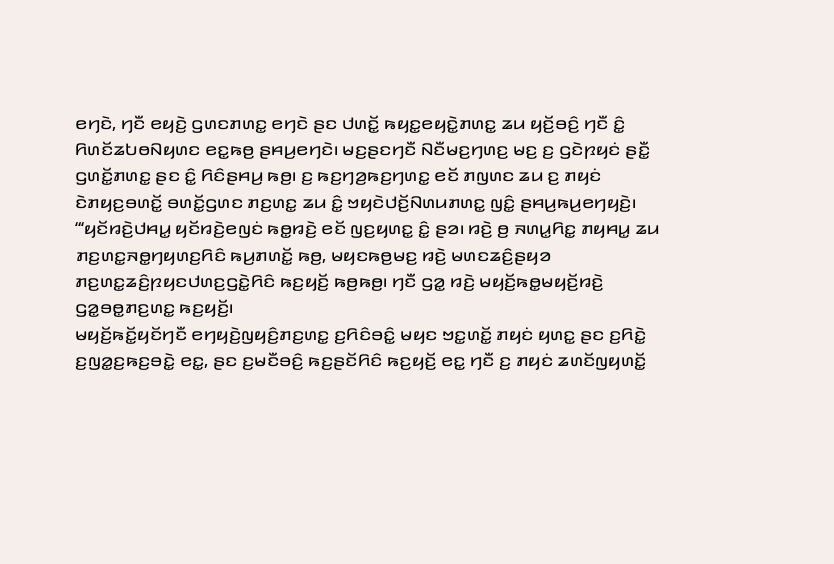ꤕꤚꤢꤧ, ꤚꤢꤪ ꤕꤟꤢꤧ꤬ ꤞꤛꤢꤊꤛꤢ꤭ ꤕꤚꤢꤧ ꤔꤢ ꤓꤛꤢꤩ꤭ ꤒꤟꤢ꤭ꤕꤟꤢꤧ꤭ꤊꤛꤢ꤭ ꤘꤣ ꤟꤢꤩ꤬ꤋꤢꤨ꤬ ꤚꤢꤪ ꤢꤨ꤭ ꤖꤛꤢꤩꤘꤝꤥꤡꤟꤛꤢ ꤕꤢ꤭ꤒꤥ꤬ ꤔꤌꤣ꤬ꤕꤚꤢꤧ꤯ ꤗꤢ꤬ꤔꤢꤚꤢꤪ ꤡꤢꤪꤗꤢ꤬ꤚꤛꤢ꤬ ꤗꤢ꤬ ꤢ꤬ ꤞꤢꤧꤐꤟꤢꤦ ꤔꤢꤪ꤭ ꤞꤛꤢꤩ꤭ꤊꤛꤢ꤭ ꤔꤢ ꤢꤨ꤭ ꤖꤢꤨꤔꤌꤣ꤬ ꤒꤥ꤬꤯ ꤢ꤬ ꤒꤢ꤬ꤚꤤ꤬ꤒꤢ꤬ꤚꤛꤢ꤭ ꤕꤢꤩ ꤊꤜꤛꤢ ꤘꤣ ꤢ꤬ ꤊꤟꤢꤦ ꤢꤧꤊꤟꤢ꤬ꤋꤛꤢꤩ꤭ ꤋꤛꤢꤩ꤭ꤞꤛꤢ ꤊꤢ꤬ꤛꤢ꤭ ꤘꤣ ꤢꤨ꤭ ꤠꤟꤢꤧꤓꤢꤩ꤬ꤡꤛꤣꤊꤛꤢ꤭ ꤜꤢꤨ꤭ ꤔꤌꤣ꤬ꤒꤣ꤬ꤕꤚꤟꤢꤧ꤬꤯
“‘ꤟꤢꤩꤙꤢꤧ꤬ꤓꤌꤣ꤭ ꤟꤢꤩꤙꤢꤧ꤬ꤕꤜꤢꤦ ꤒꤥ꤭ꤙꤢꤧ꤬ ꤕꤢꤩ ꤜꤢ꤬ꤟꤛꤢ꤭ ꤢꤨ꤭ ꤔꤤ꤯ ꤙꤢꤧ꤬ ꤥ꤬ ꤏꤛꤣ꤭ꤖꤢ꤭ ꤊꤟꤌꤣ꤭ ꤘꤣ ꤊꤢ꤬ꤛꤢ꤭ꤏꤥ꤭ꤚꤟꤛꤢ꤬ꤖꤢꤨ ꤒꤣ꤬ꤊꤛꤢꤩ꤭ ꤒꤥ꤬, ꤗꤟꤢꤒꤥ꤬ꤗꤢ꤬ ꤙꤢꤧ꤬ ꤗꤛꤢꤘꤢꤨ꤬ꤔꤟꤤ ꤊꤢ꤬ꤛꤢ꤭ꤘꤢꤨ꤬ꤐꤟꤢꤓꤛꤢ꤬ꤞꤢꤧ꤭ꤖꤢꤨ ꤒꤢ꤬ꤟꤢꤩ꤬ ꤒꤥ꤬ꤒꤥ꤬꤯ ꤚꤢꤪ ꤞꤤ꤭ ꤙꤢꤧ꤬ ꤗꤟꤢꤩ꤬ꤒꤥ꤭ꤗꤟꤢꤩ꤬ꤙꤢꤧ꤬ ꤞꤤ꤭ꤋꤥ꤭ꤊꤢ꤬ꤛꤢ꤭ ꤒꤢ꤬ꤟꤢꤩ꤬꤯
ꤗꤟꤢꤩ꤬ꤒꤢꤩ꤭ꤟꤢꤩꤚꤢꤪ ꤕꤚꤟꤢꤧ꤬ꤜꤟꤢꤨ꤬ꤊꤢ꤬ꤛꤢ꤭ ꤢ꤬ꤖꤢꤨꤋꤢꤨ꤭ ꤗꤟꤢ ꤠꤢ꤭ꤛꤢꤩ꤭ ꤊꤟꤢꤦ ꤟꤛꤢ꤭ ꤔꤢ ꤢ꤬ꤖꤢꤧ꤭ ꤢ꤬ꤜꤤ꤭ꤢ꤬ꤒꤢ꤬ꤋꤢꤧ꤭ ꤕꤢ꤭, ꤔꤢ ꤢ꤬ꤗꤢꤪꤋꤢꤨ꤬ ꤒꤢ꤬ꤔꤢꤩꤖꤢꤨ ꤒꤢ꤬ꤟꤢꤩ꤬ ꤕꤢ꤭ ꤚꤢꤪ ꤢ꤬ ꤊꤟꤢꤦ ꤘꤛꤢꤩꤜꤟꤛꤢꤩ꤭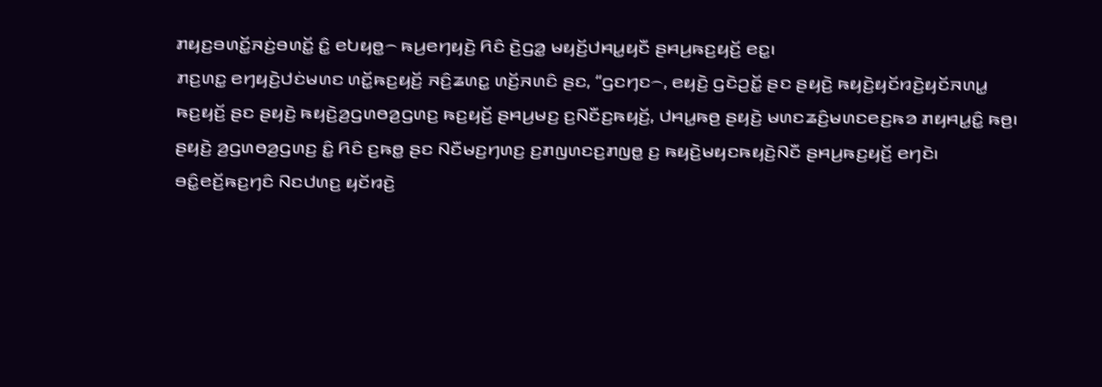ꤊꤟꤢ꤬ꤋꤛꤢꤩ꤭ꤏꤢꤦ꤬ꤋꤛꤢꤩ꤭ ꤢꤨ꤭ ꤕꤝꤟꤥ꤭꤮ ꤒꤣ꤬ꤕꤚꤟꤢꤧ꤬ ꤖꤢꤨ ꤢꤧ꤬ꤞꤤ꤭ ꤗꤟꤢꤩ꤬ꤓꤌꤣ꤭ꤟꤢꤪ ꤔꤌꤣ꤬ꤒꤢ꤬ꤟꤢꤩ꤬ ꤕꤢ꤭꤯
ꤊꤢ꤬ꤛꤢ꤭ ꤕꤚꤟꤢꤧ꤬ꤓꤢꤦꤗꤛꤢ ꤛꤢꤩ꤭ꤒꤢ꤬ꤟꤢꤩ꤬ ꤏꤢꤨ꤬ꤘꤛꤢ꤭ ꤛꤢꤩ꤬ꤏꤛꤢꤨ ꤔꤢ, “ꤞꤢꤚꤢ꤮, ꤕꤟꤢꤧ꤬ ꤞꤢꤧꤑꤢꤩ꤭ ꤔꤢ ꤔꤟꤢꤧ꤬ ꤒꤟꤢꤧ꤬ꤟꤢꤩꤙꤢꤧ꤬ꤟꤢꤩꤏꤛꤣ꤭ ꤒꤢ꤬ꤟꤢꤩ꤬ ꤔꤢ ꤔꤟꤢꤧ꤬ ꤒꤟꤢꤧ꤬ꤤ꤬ꤞꤛꤥꤤ꤬ꤞꤛꤢ꤬ ꤒꤢ꤬ꤟꤢꤩ꤬ ꤔꤌꤣ꤬ꤗꤢ꤬ ꤢ꤬ꤡꤢꤪꤢ꤬ꤒꤟꤢꤩ꤬, ꤓꤌꤣ꤭ꤒꤥ꤬ ꤔꤟꤢꤧ꤬ ꤗꤛꤢꤘꤢꤨ꤬ꤗꤛꤢꤕꤢ꤬ꤒꤤ ꤊꤟꤌꤣ꤭ꤢꤨ꤭ ꤒꤥ꤬꤯ ꤔꤟꤢꤧ꤬ ꤤ꤬ꤞꤛꤥꤤ꤬ꤞꤛꤢ꤬ ꤢꤨ꤭ ꤖꤢꤨ ꤢ꤬ꤒꤥ꤭ ꤔꤢ ꤡꤢꤪꤗꤢ꤬ꤚꤛꤢ꤬ ꤢ꤬ꤊꤜꤛꤢꤢ꤬ꤊꤜꤥ꤭ ꤢ꤬ ꤒꤟꤢꤧ꤬ꤗꤟꤢꤒꤟꤢꤧ꤬ꤡꤢꤪ ꤔꤌꤣ꤬ꤒꤢ꤬ꤟꤢꤩ꤬ ꤕꤚꤢꤧ꤯
ꤋꤢꤨ꤭ꤕꤢꤩ꤬ꤒꤢ꤬ꤚꤢꤨ ꤡꤢꤓꤛꤢ꤬ ꤟꤢꤩꤙꤢꤧ꤬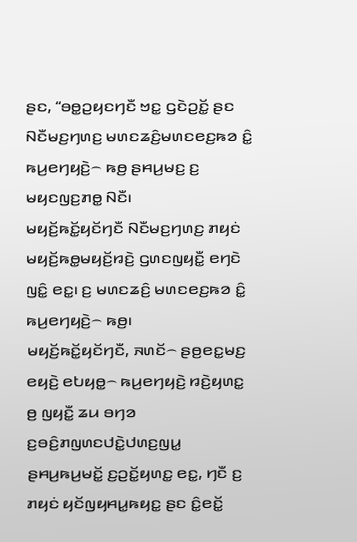ꤔꤢ, “ꤋꤥ꤭ꤑꤟꤢꤚꤢꤪ ꤠꤢ꤭ ꤞꤢꤧꤑꤢꤩ꤭ ꤔꤢ ꤡꤢꤪꤗꤢ꤬ꤚꤛꤢ꤬ ꤗꤛꤢꤘꤢꤨ꤬ꤗꤛꤢꤕꤢ꤬ꤒꤤ ꤢꤨ꤭ ꤒꤣ꤬ꤕꤚꤟꤢꤧ꤬꤮ ꤒꤥ꤬ ꤔꤌꤣ꤬ꤗꤢ꤬ ꤢ꤬ ꤗꤟꤢꤜꤢ꤬ꤊꤥ꤭ ꤡꤢꤪ꤯
ꤗꤟꤢꤩ꤬ꤒꤢꤩ꤭ꤟꤢꤩꤚꤢꤪ ꤡꤢꤪꤗꤢ꤬ꤚꤛꤢ꤬ ꤊꤟꤢꤦ ꤗꤟꤢꤩ꤬ꤒꤥ꤭ꤗꤟꤢꤩ꤬ꤙꤢꤧ꤬ ꤞꤛꤢꤜꤟꤢꤪ꤭ ꤕꤚꤢꤧ ꤜꤢꤨ꤭ ꤕꤢ꤭꤯ ꤢ꤬ ꤗꤛꤢꤘꤢꤨ꤬ ꤗꤛꤢꤕꤢ꤬ꤒꤤ ꤢꤨ꤭ ꤒꤣ꤬ꤕꤚꤟꤢꤧ꤬꤮ ꤒꤥ꤬꤯
ꤗꤟꤢꤩ꤬ꤒꤢꤩ꤭ꤟꤢꤩꤚꤢꤪ, ꤏꤛꤢꤩ꤮ ꤔꤥ꤬ꤕꤢ꤭ꤗꤢ꤬ ꤕꤟꤢꤧ꤬ ꤕꤝꤟꤥ꤭꤮ ꤒꤣ꤬ꤕꤚꤟꤢꤧ꤬ ꤙꤢꤧ꤬ꤟꤛꤢ꤭ ꤥ꤬ ꤜꤟꤢꤪ꤭ ꤘꤣ ꤋꤚꤤ ꤢ꤬ꤋꤢꤨ꤬ꤊꤜꤛꤢꤓꤢꤧ꤭ꤓꤛꤢ꤬ꤜꤣ꤭ ꤔꤌꤣ꤬ꤒꤣ꤬ꤗꤢꤩ꤭ ꤢ꤬ꤑꤢꤩ꤭ꤟꤛꤢ꤭ ꤕꤢ꤭, ꤚꤢꤪ ꤢ꤬ ꤊꤟꤢꤦ ꤟꤢꤩꤜꤟꤌꤣ꤭ꤒꤟꤢ꤭ ꤔꤢ ꤢꤨ꤭ꤕꤢꤩ꤭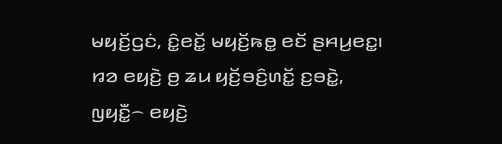ꤗꤟꤢꤩ꤬ꤞꤢꤦ, ꤢꤨ꤭ꤕꤢꤩ꤭ ꤗꤟꤢꤩ꤬ꤒꤥ꤭ ꤕꤢꤩ ꤔꤌꤣ꤬ꤕꤢ꤭꤯ ꤙꤤ ꤕꤟꤢꤧ꤬ ꤥ꤬ ꤘꤣ ꤟꤢꤩ꤬ꤋꤢꤨ꤬ꤛꤢꤩ꤭ ꤢ꤬ꤋꤢꤧ꤭, ꤜꤟꤢꤪ꤭꤮ ꤕꤟꤢꤧ꤬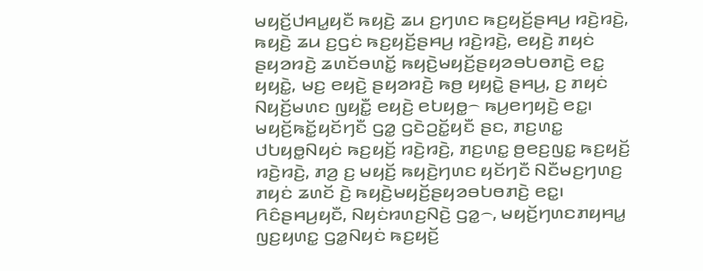ꤗꤟꤢꤩ꤬ꤓꤌꤣ꤭ꤟꤢꤪ ꤒꤟꤢꤧ꤬ ꤘꤣ ꤢ꤬ꤚꤛꤢ ꤒꤢ꤬ꤟꤢꤩ꤬ꤔꤌꤣ꤬ ꤙꤢꤧ꤬ꤙꤢꤧ꤬, ꤒꤟꤢꤧ꤬ ꤘꤣ ꤢ꤬ꤞꤢꤦ ꤒꤢ꤬ꤟꤢꤩ꤬ꤔꤌꤣ꤬ ꤙꤢꤧ꤬ꤙꤢꤧ꤬, ꤕꤟꤢꤧ꤬ ꤊꤟꤢꤦ ꤔꤟꤤꤙꤢꤧ꤬ ꤘꤛꤢꤩꤋꤛꤢꤩ꤭ ꤒꤟꤢꤧ꤬ꤗꤟꤢꤩ꤬ꤔꤟꤤꤋꤝꤥꤊꤢꤧ꤬ ꤕꤢ꤭ ꤟꤟꤢꤧ꤭, ꤗꤢ꤬ ꤕꤟꤢꤧ꤬ ꤔꤟꤤꤙꤢꤧ꤬ ꤒꤥ꤬ ꤟꤟꤢꤧ꤭ ꤔꤌꤣ꤬, ꤢ꤬ ꤊꤟꤢꤦ ꤡꤟꤢꤩ꤬ꤗꤛꤢ ꤜꤟꤢꤪ꤭ ꤕꤟꤢꤧ꤬ ꤕꤝꤟꤥ꤭꤮ ꤒꤣ꤬ꤕꤚꤟꤢꤧ꤬ ꤕꤢ꤭꤯
ꤗꤟꤢꤩ꤬ꤒꤢꤩ꤭ꤟꤢꤩꤚꤢꤪ ꤞꤤ꤭ ꤞꤢꤧꤑꤢꤩ꤭ꤟꤢꤪ ꤔꤢ, ꤊꤢ꤬ꤛꤢ꤭ ꤓꤝꤟꤥ꤭ꤡꤟꤢꤦ ꤒꤢ꤬ꤟꤢꤩ꤬ ꤙꤢꤧ꤬ꤙꤢꤧ꤬, ꤊꤢ꤬ꤛꤢ꤭ ꤥ꤬ꤕꤢ꤬ꤜꤢ꤭ ꤒꤢ꤬ꤟꤢꤩ꤬ ꤙꤢꤧ꤬ꤙꤢꤧ꤬, ꤊꤤ꤬ ꤢ꤬ ꤗꤟꤢꤩ꤬ ꤒꤟꤢꤧ꤬ꤚꤛꤢ ꤟꤢꤩꤚꤢꤪ ꤡꤢꤪꤗꤢ꤬ꤚꤛꤢ꤬ ꤊꤟꤢꤦ ꤘꤛꤢꤩ ꤢꤧ꤬ ꤒꤟꤢꤧ꤬ꤗꤟꤢꤩ꤬ꤔꤟꤤꤋꤝꤥꤊꤢꤧ꤬ ꤕꤢ꤭꤯
ꤖꤢꤨꤔꤌꤣ꤬ꤟꤢꤪ, ꤡꤟꤢꤦꤙꤛꤢ꤬ꤡꤢꤧ꤬ ꤞꤤ꤭꤮, ꤗꤟꤢꤩ꤬ꤚꤛꤢꤊꤟꤌꤣ꤭ ꤜꤢ꤬ꤟꤛꤢ꤭ ꤞꤤ꤭ꤡꤟꤢꤦ ꤒꤢ꤬ꤟꤢꤩ꤬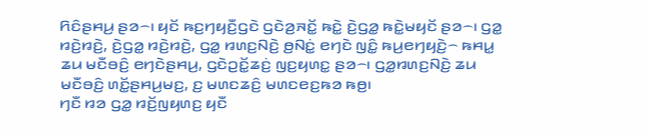ꤖꤢꤨꤔꤌꤣ꤬ ꤔꤤ꤮꤯ ꤟꤢꤩ ꤒꤢ꤬ꤚꤟꤢꤪ꤬ꤞꤢꤧ ꤞꤢꤧꤤ꤬ꤏꤢꤩ꤭ ꤒꤢꤧ꤭ ꤢꤧ꤬ꤞꤤ꤭ ꤒꤢꤧ꤭ꤗꤟꤢꤩ ꤔꤤ꤮꤯ ꤞꤤ꤭ ꤙꤢꤧ꤬ꤙꤢꤧ꤬, ꤢꤧ꤬ꤞꤤ꤭ ꤙꤢꤧ꤬ꤙꤢꤧ꤬, ꤞꤤ꤭ ꤙꤛꤢ꤬ꤡꤢꤧ꤬ ꤥ꤬ꤡꤢꤦ꤭ ꤕꤚꤢꤧ ꤜꤢꤨ꤭ ꤒꤣ꤬ꤕꤚꤟꤢꤧ꤬꤮ ꤒꤌꤣ꤭ ꤘꤣ ꤗꤢꤪꤋꤢꤨ꤬ ꤕꤚꤢꤧꤔꤌꤣ꤬, ꤞꤢꤧꤑꤢꤩ꤭ꤘꤢꤦ꤬ ꤜꤢ꤬ꤟꤛꤢ꤭ ꤔꤤ꤮꤯ ꤞꤤ꤭ꤙꤛꤢ꤬ꤡꤢꤧ꤬ ꤘꤣ ꤗꤢꤪꤋꤢꤨ꤬ ꤛꤢꤩ꤭ꤔꤌꤣ꤬ꤗꤢ꤬, ꤢ꤬ ꤗꤛꤢꤘꤢꤨ꤬ ꤗꤛꤢꤕꤢ꤬ꤒꤤ ꤒꤥ꤬꤯
ꤚꤢꤪ ꤙꤤ ꤞꤤ꤭ ꤙꤢꤩ꤬ꤜꤟꤛꤢ꤬ ꤟꤢꤪ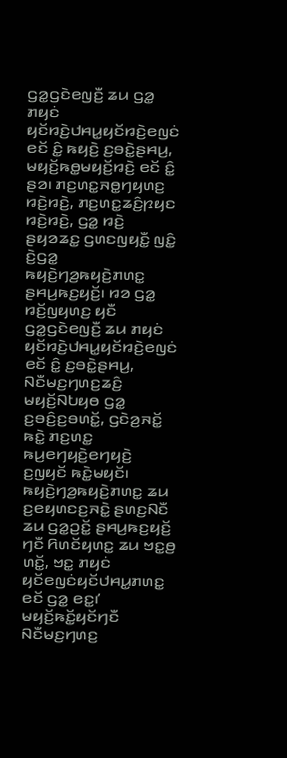ꤞꤤ꤭ꤞꤢꤧꤕꤜꤢꤪ꤬ ꤘꤣ ꤞꤤ꤭ ꤊꤟꤢꤦ ꤟꤢꤩꤙꤢꤧ꤬ꤓꤌꤣ꤭ꤟꤢꤩꤙꤢꤧ꤬ꤕꤜꤢꤦ ꤕꤢꤩ ꤢꤨ꤭ ꤒꤟꤢꤧ꤬ ꤢ꤬ꤋꤢꤧ꤭ꤔꤌꤣ꤬, ꤗꤟꤢꤩ꤬ꤒꤥ꤭ꤗꤟꤢꤩ꤬ꤙꤢꤧ꤬ ꤕꤢꤩ ꤢꤨ꤭ ꤔꤤ꤯ ꤊꤢ꤬ꤛꤢ꤭ꤏꤥ꤭ꤚꤟꤛꤢ꤬ ꤙꤢꤧ꤬ꤙꤢꤧ꤬, ꤊꤢ꤬ꤛꤢ꤭ꤘꤢꤨ꤬ꤐꤟꤢ ꤙꤢꤧ꤬ꤙꤢꤧ꤬, ꤞꤤ꤭ ꤙꤢꤧ꤬ ꤔꤟꤤꤘꤢ꤭ ꤞꤛꤢꤜꤟꤢꤪ꤭ ꤜꤢꤨ꤭ ꤢꤧ꤬ꤞꤤ꤭ ꤒꤟꤢꤧ꤬ꤚꤤ꤬ꤒꤟꤢꤧ꤬ꤊꤛꤢ꤭ ꤔꤌꤣ꤬ꤒꤢ꤬ꤟꤢꤩ꤬꤯ ꤙꤤ ꤞꤤ꤭ ꤙꤢꤩ꤬ꤜꤟꤛꤢ꤬ ꤟꤢꤪ ꤞꤤ꤭ꤞꤢꤧꤕꤜꤢꤪ꤬ ꤘꤣ ꤊꤟꤢꤦ ꤟꤢꤩꤙꤢꤧ꤬ꤓꤌꤣ꤭ꤟꤢꤩꤙꤢꤧ꤬ꤕꤜꤢꤦ ꤕꤢꤩ ꤢꤨ꤭ ꤢ꤬ꤋꤢꤧ꤭ꤔꤌꤣ꤬, ꤡꤢꤪꤗꤢ꤬ꤚꤛꤢ꤬ꤘꤢꤨ꤬ ꤗꤟꤢꤩ꤬ꤡꤝꤟꤥ ꤞꤤ꤭ ꤢ꤬ꤋꤢꤨ꤬ꤢ꤬ꤋꤛꤢꤩ꤭, ꤞꤢꤧꤤ꤬ꤏꤢꤩ꤭ ꤒꤢꤧ꤭ ꤊꤢ꤬ꤛꤢ꤭ ꤒꤣ꤬ꤕꤚꤟꤢꤧ꤬ꤕꤚꤟꤢꤧ꤬ ꤢ꤬ꤜꤟꤢꤩ ꤒꤢꤧ꤭ꤗꤟꤢꤩ꤯ ꤒꤟꤢꤧ꤬ꤚꤤ꤬ꤒꤟꤢꤧ꤬ꤊꤛꤢ꤭ ꤘꤣ ꤢ꤬ꤕꤟꤛꤢꤢ꤬ꤏꤢꤧ꤭ ꤔꤛꤢ꤬ꤡꤢꤪ ꤘꤣ ꤞꤤ꤭ꤑꤢꤩ꤭ ꤔꤌꤣ꤬ꤒꤢ꤬ꤟꤢꤩ꤬ ꤚꤢꤪ ꤖꤛꤢꤩꤟꤛꤢ꤭ ꤘꤣ ꤠꤢ꤭ꤥ꤬ ꤛꤢꤩ꤭, ꤠꤢ꤭ ꤊꤟꤢꤦ ꤟꤢꤩꤕꤜꤢꤦꤟꤢꤩꤓꤌꤣ꤭ꤊꤛꤢ꤭ ꤕꤢꤩ ꤞꤤ꤭ ꤕꤢ꤭꤯’
ꤗꤟꤢꤩ꤬ꤒꤢꤩ꤭ꤟꤢꤩꤚꤢꤪ ꤡꤢꤪꤗꤢ꤬ꤚꤛꤢ꤬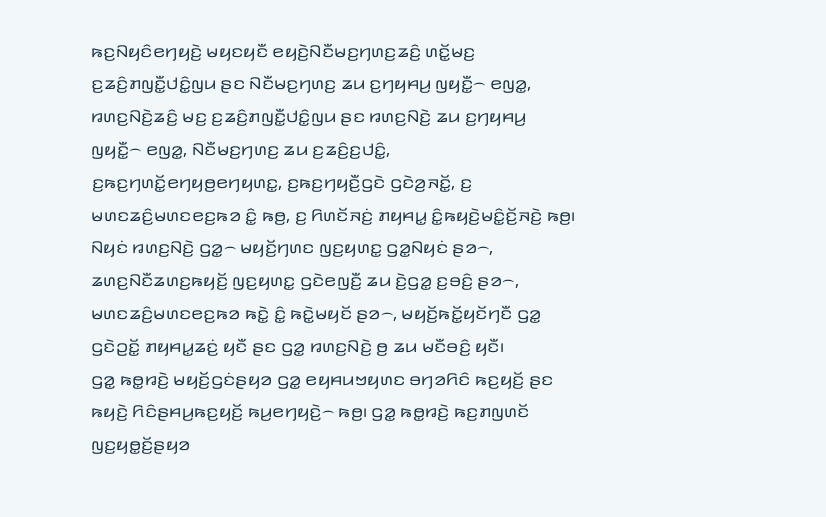ꤒꤢ꤬ꤡꤟꤢꤨꤕꤚꤟꤢꤧ꤬ ꤗꤟꤢꤟꤢꤪ ꤕꤟꤢꤧ꤬ꤡꤢꤪꤗꤢ꤬ꤚꤛꤢ꤬ꤘꤢꤨ꤬ ꤛꤢꤩ꤭ꤗꤢ꤬ ꤢ꤬ꤘꤢꤨ꤬ꤊꤜꤢꤪ꤭ꤓꤢꤨ꤭ꤜꤣ ꤔꤢ ꤡꤢꤪꤗꤢ꤬ꤚꤛꤢ꤬ ꤘꤣ ꤢ꤬ꤚꤟꤌꤣ꤬ ꤜꤟꤢꤪ꤭꤮ ꤕꤜꤤ꤭, ꤙꤛꤢ꤬ꤡꤢꤧ꤬ꤘꤢꤨ꤬ ꤗꤢ꤬ ꤢ꤬ꤘꤢꤨ꤬ꤊꤜꤢꤪ꤭ꤓꤢꤨ꤭ꤜꤣ ꤔꤢ ꤙꤛꤢ꤬ꤡꤢꤧ꤬ ꤘꤣ ꤢ꤬ꤚꤟꤌꤣ꤬ ꤜꤟꤢꤪ꤭꤮ ꤕꤜꤤ꤭, ꤡꤢꤪꤗꤢ꤬ꤚꤛꤢ꤬ ꤘꤣ ꤢ꤬ꤘꤢꤨ꤬ꤢ꤬ꤓꤢꤨ꤭, ꤢ꤬ꤒꤢ꤬ꤚꤛꤢꤩ꤭ꤕꤚꤟꤥ꤬ꤕꤚꤟꤛꤢ꤭, ꤢ꤬ꤒꤢ꤬ꤚꤟꤢꤪ꤬ꤞꤢꤧ ꤞꤢꤧꤤ꤬ꤏꤢꤩ꤭, ꤢ꤬ ꤗꤛꤢꤘꤢꤨ꤬ꤗꤛꤢꤕꤢ꤬ꤒꤤ ꤢꤨ꤭ ꤒꤥ꤬, ꤢ꤬ ꤖꤛꤢꤩꤏꤢꤦ꤬ ꤊꤟꤌꤣ꤭ ꤢꤨ꤭ꤒꤟꤢꤧ꤬ꤗꤢꤨ꤭ꤢꤩ꤬ꤏꤢꤧ꤬ ꤒꤥ꤬꤯
ꤡꤟꤢꤦ ꤙꤛꤢ꤬ꤡꤢꤧ꤬ ꤞꤤ꤭꤮ ꤗꤟꤢꤩ꤬ꤚꤛꤢ ꤜꤢ꤬ꤟꤛꤢ꤭ ꤞꤤ꤭ꤡꤟꤢꤦ ꤔꤤ꤮, ꤘꤛꤢ꤬ꤡꤢꤪꤘꤛꤢ꤬ꤒꤟꤢꤩ꤬ ꤜꤢ꤬ꤟꤛꤢ꤭ ꤞꤢꤧꤕꤜꤢꤪ꤬ ꤘꤣ ꤢꤧ꤬ꤞꤤ꤭ ꤢ꤬ꤋꤢꤨ꤬ ꤔꤤ꤮, ꤗꤛꤢꤘꤢꤨ꤬ꤗꤛꤢꤕꤢ꤬ꤒꤤ ꤒꤢꤧ꤭ ꤢꤨ꤭ ꤒꤢꤧ꤭ꤗꤟꤢꤩ ꤔꤤ꤮, ꤗꤟꤢꤩ꤬ꤒꤢꤩ꤭ꤟꤢꤩꤚꤢꤪ ꤞꤤ꤭ ꤞꤢꤧꤑꤢꤩ꤭ ꤊꤟꤌꤣ꤭ꤘꤢꤦ꤬ ꤟꤢꤪ ꤔꤢ ꤞꤤ꤭ ꤙꤛꤢ꤬ꤡꤢꤧ꤬ ꤥ꤬ ꤘꤣ ꤗꤢꤪꤋꤢꤨ꤬ ꤟꤢꤪ꤯
ꤞꤤ꤭ ꤒꤥ꤭ꤙꤢꤧ꤬ ꤗꤟꤢꤩ꤬ꤞꤢꤦꤔꤟꤤ ꤞꤤ꤭ ꤕꤟꤌꤣꤠꤟꤛꤢ ꤋꤚꤤꤖꤢꤨ ꤒꤢ꤬ꤟꤢꤩ꤬ ꤔꤢ ꤒꤟꤢꤧ꤬ ꤖꤢꤨꤔꤌꤣ꤬ꤒꤢ꤬ꤟꤢꤩ꤬ ꤒꤣ꤬ꤕꤚꤟꤢꤧ꤬꤮ ꤒꤥ꤬꤯ ꤞꤤ꤭ ꤒꤥ꤭ꤙꤢꤧ꤬ ꤒꤢ꤬ꤊꤜꤛꤢꤩ ꤜꤢ꤬ꤟꤥ꤭ꤢꤩ꤬ꤔꤟꤤ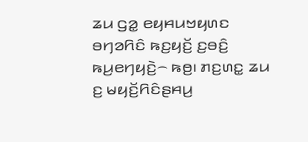ꤘꤣ ꤞꤤ꤭ ꤕꤟꤌꤣꤠꤟꤛꤢ ꤋꤚꤤꤖꤢꤨ ꤒꤢ꤬ꤟꤢꤩ꤬ ꤢ꤬ꤋꤢꤨ꤬ ꤒꤣ꤬ꤕꤚꤟꤢꤧ꤬꤮ ꤒꤥ꤬꤯ ꤊꤢ꤬ꤛꤢ꤭ ꤘꤣ ꤢ꤬ ꤗꤟꤢꤩ꤬ꤖꤢꤨꤔꤌꤣ꤬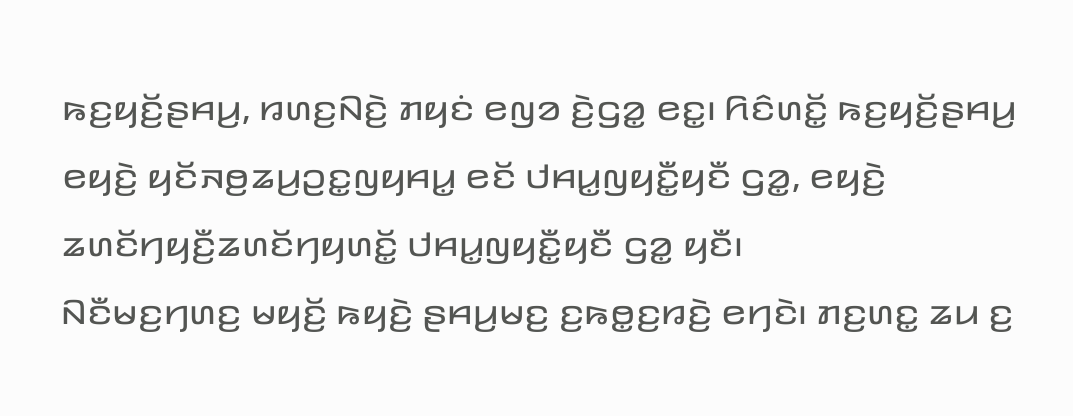ꤒꤢ꤬ꤟꤢꤩ꤬ꤔꤌꤣ꤬, ꤙꤛꤢ꤬ꤡꤢꤧ꤬ ꤊꤟꤢꤦ ꤕꤜꤤ ꤢꤧ꤬ꤞꤤ꤭ ꤕꤢ꤭꤯ ꤖꤢꤨꤛꤢꤩ꤭ ꤒꤢ꤬ꤟꤢꤩ꤬ꤔꤌꤣ꤬ ꤕꤟꤢꤧ꤬ ꤟꤢꤩꤏꤥ꤬ꤘꤣ꤬ꤑꤢ꤭ꤜꤟꤌꤣ꤭ ꤕꤢꤩ ꤓꤌꤣ꤭ꤜꤟꤢꤪ꤭ꤟꤢꤪ ꤞꤤ꤭, ꤕꤟꤢꤧ꤬ ꤘꤛꤢꤩꤚꤟꤢꤪ꤬ꤘꤛꤢꤩꤚꤟꤛꤢꤩ꤭ ꤓꤌꤣ꤭ꤜꤟꤢꤪ꤭ꤟꤢꤪ ꤞꤤ꤭ ꤟꤢꤪ꤯
ꤡꤢꤪꤗꤢ꤬ꤚꤛꤢ꤬ ꤗꤟꤢꤩ꤬ ꤒꤟꤢꤧ꤬ ꤔꤌꤣ꤬ꤗꤢ꤬ ꤢ꤬ꤒꤥ꤭ꤢ꤬ꤙꤢꤧ꤬ ꤕꤚꤢꤧ꤯ ꤊꤢ꤬ꤛꤢ꤭ ꤘꤣ ꤢ꤬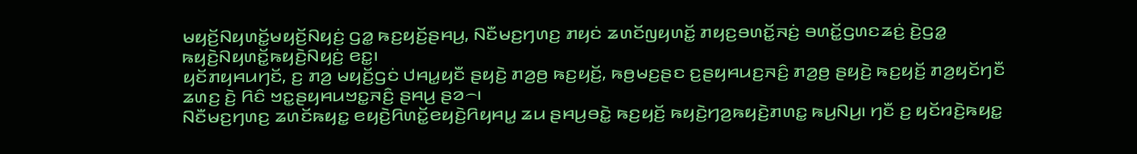ꤗꤟꤢꤩ꤬ꤡꤟꤛꤢꤩ꤭ꤗꤟꤢꤩ꤬ꤡꤟꤢꤦ꤬ ꤞꤤ꤭ ꤒꤢ꤬ꤟꤢꤩ꤬ꤔꤌꤣ꤬, ꤡꤢꤪꤗꤢ꤬ꤚꤛꤢ꤬ ꤊꤟꤢꤦ ꤘꤛꤢꤩꤜꤟꤛꤢꤩ꤭ ꤊꤟꤢ꤬ꤋꤛꤢꤩ꤭ꤏꤢꤦ꤬ ꤋꤛꤢꤩ꤭ꤞꤛꤢꤘꤢꤦ꤬ ꤢꤧ꤬ꤞꤤ꤭ ꤒꤟꤢꤧ꤬ꤡꤟꤛꤢꤩ꤭ꤒꤟꤢꤧ꤬ꤡꤟꤢꤦ꤬ ꤕꤢ꤭꤯
ꤟꤢꤩꤊꤟꤌꤣꤚꤢꤩ, ꤢ꤬ ꤊꤤ꤬ ꤗꤟꤢꤩ꤬ꤞꤢꤦ ꤓꤌꤣ꤭ꤟꤢꤪ ꤔꤟꤢꤧ꤬ ꤊꤤ꤬ꤥ꤬ ꤒꤢ꤬ꤟꤢꤩ꤬, ꤒꤥ꤬ꤗꤢ꤬ꤔꤢ ꤢ꤬ꤔꤟꤌꤣꤢ꤬ꤏꤢꤨ꤬ ꤊꤤ꤬ꤥ꤬ ꤔꤟꤢꤧ꤬ ꤒꤢ꤬ꤟꤢꤩ꤬ ꤊꤤ꤬ꤟꤢꤩꤚꤢꤪ ꤘꤛꤢ꤬ ꤢꤧ꤬ ꤖꤢꤨ ꤠꤢ꤭ꤔꤟꤌꤣꤠꤢ꤭ꤏꤢꤨ꤬ ꤔꤌꤣ꤬ ꤔꤤ꤮꤯
ꤡꤢꤪꤗꤢ꤬ꤚꤛꤢ꤬ ꤘꤛꤢꤩꤒꤟꤢ꤭ ꤕꤟꤢꤧ꤬ꤖꤛꤢꤩ꤭ꤕꤟꤢꤧ꤬ꤖꤟꤌꤣ꤭ ꤘꤣ ꤔꤌꤣ꤬ꤋꤢꤧ꤭ ꤒꤢ꤬ꤟꤢꤩ꤬ ꤒꤟꤢꤧ꤬ꤚꤤ꤬ꤒꤟꤢꤧ꤬ꤊꤛꤢ꤭ ꤒꤣ꤬ꤡꤣ꤬꤯ ꤚꤢꤪ ꤢ꤬ ꤟꤢꤩꤙꤢꤧ꤬ꤒꤟꤢ꤭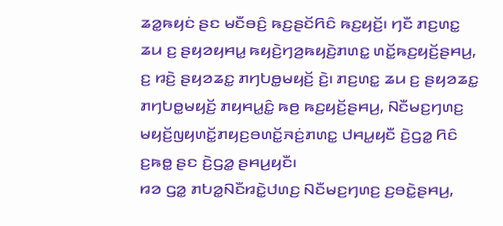ꤘꤤ꤭ꤒꤟꤢꤦ ꤔꤢ ꤗꤢꤪꤋꤢꤨ꤬ ꤒꤢ꤬ꤔꤢꤩꤖꤢꤨ ꤒꤢ꤬ꤟꤢꤩ꤬꤯ ꤚꤢꤪ ꤊꤢ꤬ꤛꤢ꤭ ꤘꤣ ꤢ꤬ ꤔꤟꤤꤟꤌꤣ꤭ ꤒꤟꤢꤧ꤬ꤚꤤ꤬ꤒꤟꤢꤧ꤬ꤊꤛꤢ꤭ ꤛꤢꤩ꤭ꤒꤢ꤬ꤟꤢꤩ꤬ꤔꤌꤣ꤬, ꤢ꤬ ꤙꤢꤧ꤬ ꤔꤟꤤꤘꤢ꤭ ꤊꤚꤝꤥ꤭ꤗꤟꤢꤩ꤬ ꤢꤧ꤬꤯ ꤊꤢ꤬ꤛꤢ꤭ ꤘꤣ ꤢ꤬ ꤔꤟꤤꤘꤢ꤭ ꤊꤚꤝꤥ꤭ꤗꤟꤢꤩ꤬ ꤊꤟꤌꤣ꤭ꤢꤨ꤭ ꤒꤥ꤬ ꤒꤢ꤬ꤟꤢꤩ꤬ꤔꤌꤣ꤬, ꤡꤢꤪꤗꤢ꤬ꤚꤛꤢ꤬ ꤗꤟꤢꤩ꤬ꤜꤟꤛꤢꤩ꤭ꤊꤟꤢ꤬ꤋꤛꤢꤩ꤭ꤏꤢꤦ꤬ꤊꤛꤢ꤭ ꤓꤌꤣ꤭ꤟꤢꤪ ꤢꤧ꤬ꤞꤤ꤭ ꤖꤢꤨ ꤢ꤬ꤒꤥ꤭ ꤔꤢ ꤢꤧ꤬ꤞꤤ꤭ ꤔꤌꤣ꤬ꤟꤢꤪ꤯
ꤙꤤ ꤞꤤ꤭ ꤊꤝꤤ꤭ꤡꤢꤪꤙꤢꤧ꤭ꤓꤛꤢ꤬ ꤡꤢꤪꤗꤢ꤬ꤚꤛꤢ꤬ ꤢ꤬ꤋꤢꤧ꤭ꤔꤌꤣ꤬,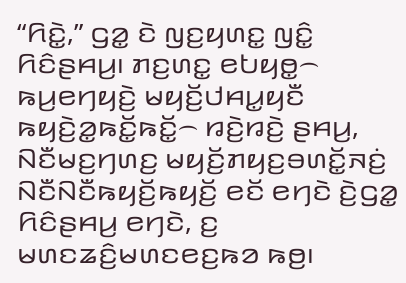“ꤖꤢꤧ꤭,” ꤞꤤ꤭ ꤢꤧ ꤜꤢ꤬ꤟꤛꤢ꤭ ꤜꤢꤨ꤭ ꤖꤢꤨꤔꤌꤣ꤬꤯ ꤊꤢ꤬ꤛꤢ꤭ ꤕꤝꤟꤥ꤭꤮ ꤒꤣ꤬ꤕꤚꤟꤢꤧ꤬ ꤗꤟꤢꤩ꤬ꤓꤌꤣ꤭ꤟꤢꤪ ꤒꤟꤢꤧ꤬ꤤ꤭ꤒꤢꤩ꤭ꤒꤢꤩ꤭꤮ ꤙꤢꤧ꤬ꤙꤢꤧ꤬ ꤔꤌꤣ꤬, ꤡꤢꤪꤗꤢ꤬ꤚꤛꤢ꤬ ꤗꤟꤢꤩ꤬ꤊꤟꤢ꤬ꤋꤛꤢꤩ꤭ꤏꤢꤦ꤬ ꤡꤢꤪꤡꤢꤪꤒꤟꤢꤩ꤬ꤒꤟꤢꤩ꤬ ꤕꤢꤩ ꤕꤚꤢꤧ ꤢꤧ꤬ꤞꤤ꤭ ꤖꤢꤨꤔꤌꤣ꤬ ꤕꤚꤢꤧ, ꤢ꤬ ꤗꤛꤢꤘꤢꤨ꤬ꤗꤛꤢꤕꤢ꤬ꤒꤤ ꤒꤥ꤬꤯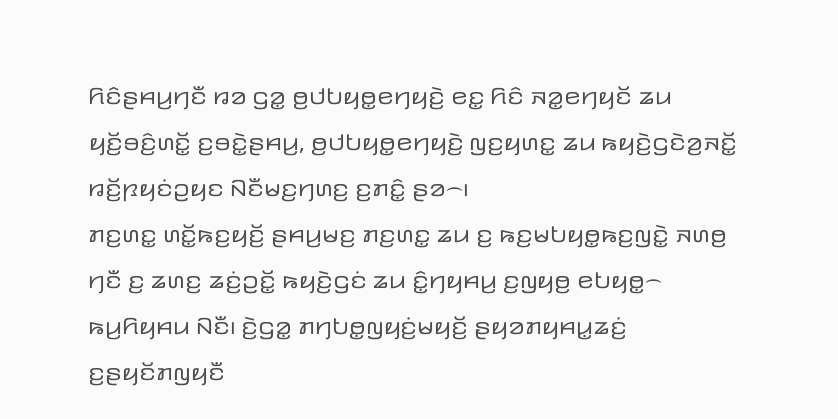ꤖꤢꤨꤔꤌꤣ꤬ꤚꤢꤪ ꤙꤤ ꤞꤤ꤭ ꤥ꤬ꤓꤝꤟꤥ꤭ꤕꤚꤟꤢꤧ꤬ ꤕꤢ꤭ ꤖꤢꤨ ꤏꤤ꤭ꤕꤚꤟꤢꤩ ꤘꤣ ꤟꤢꤩ꤬ꤋꤢꤨ꤬ꤛꤢꤩ꤭ ꤢ꤬ꤋꤢꤧ꤭ꤔꤌꤣ꤬, ꤥ꤬ꤓꤝꤟꤥ꤭ꤕꤚꤟꤢꤧ꤬ ꤜꤢ꤬ꤟꤛꤢ꤭ ꤘꤣ ꤒꤟꤢꤧ꤬ꤞꤢꤧꤤ꤬ꤏꤢꤩ꤭ ꤙꤢꤩ꤬ꤐꤟꤢꤦꤑꤟꤢ ꤡꤢꤪꤗꤢ꤬ꤚꤛꤢ꤬ ꤢ꤬ꤊꤢꤨ꤭ ꤔꤤ꤮꤯
ꤊꤢ꤬ꤛꤢ꤭ ꤛꤢꤩ꤭ꤒꤢ꤬ꤟꤢꤩ꤬ ꤔꤌꤣ꤬ꤗꤢ꤬ ꤊꤢ꤬ꤛꤢ꤭ ꤘꤣ ꤢ꤬ ꤒꤢ꤬ꤗꤝꤟꤥ꤭ꤒꤢ꤬ꤜꤢꤧ꤭ ꤏꤛꤥ꤬ ꤚꤢꤪ ꤢ꤬ ꤘꤛꤢ꤬ ꤘꤢꤦ꤬ꤑꤢꤩ꤭ ꤒꤟꤢꤧ꤬ꤞꤢꤦ ꤘꤣ ꤢꤨ꤭ꤚꤟꤌꤣ꤬ ꤢ꤬ꤜꤟꤥ꤬ ꤕꤝꤟꤥ꤭꤮ ꤒꤣ꤬ꤖꤟꤌꤣ ꤡꤢꤪ꤯ ꤢꤧ꤬ꤞꤤ꤭ ꤊꤚꤝꤥ꤭ꤜꤟꤢꤦ꤬ꤗꤟꤢꤩ꤬ ꤔꤟꤤꤊꤟꤌꤣ꤭ꤘꤢꤦ꤬ ꤢ꤬ꤔꤟꤢꤩꤊꤜꤟꤢꤪ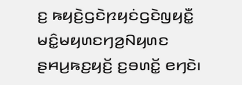ꤢ꤬ ꤒꤟꤢꤧ꤬ꤞꤢꤧꤐꤟꤢꤦꤞꤢꤧꤜꤟꤢꤪ꤭ ꤗꤢꤨ꤭ꤗꤟꤛꤢꤚꤤ꤬ꤡꤟꤛꤢ ꤔꤌꤣ꤬ꤒꤢ꤬ꤟꤢꤩ꤬ ꤢ꤬ꤋꤛꤢꤩ꤭ ꤕꤚꤢꤧ꤯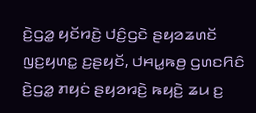ꤢꤧ꤬ꤞꤤ꤭ ꤟꤢꤩꤙꤢꤧ꤬ ꤓꤢꤨ꤬ꤞꤢꤧ ꤔꤟꤤꤘꤛꤢꤩ ꤜꤢ꤬ꤟꤛꤢ꤭ ꤢ꤬ꤔꤟꤢꤩ, ꤓꤌꤣ꤭ꤒꤥ꤬ ꤞꤛꤢꤖꤢꤨ ꤢꤧ꤬ꤞꤤ꤭ ꤊꤟꤢꤦ ꤔꤟꤤꤙꤢꤧ꤬ ꤒꤟꤢꤧ꤬ ꤘꤣ ꤢ꤬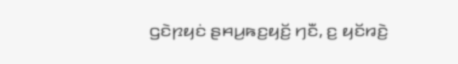ꤞꤢꤧꤐꤟꤢꤦ ꤔꤌꤣ꤬ꤒꤢ꤬ꤟꤢꤩ꤬ ꤚꤢꤪ, ꤢ꤬ ꤟꤢꤩꤙꤢꤧ꤬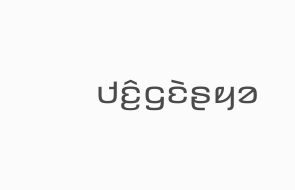ꤓꤢꤨ꤬ꤞꤢꤧꤔꤟꤤ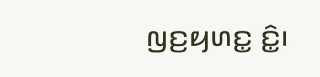ꤜꤢ꤬ꤟꤛꤢ꤭ ꤢꤨ꤭꤯